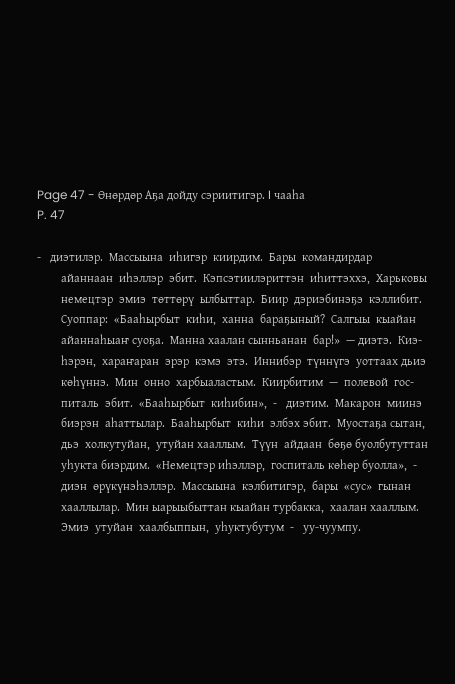Page 47 - Өнөрдөр Аҕа дойду сэриитигэр. I чааһа
P. 47

-   диэтилэр.  Массыына  иһигэр  киирдим.  Бары  командирдар
        айаннаан  иһэллэр  эбит.  Кэпсэтиилэриттэн  иһиттэххэ,  Харьковы
        немецтэр  эмиэ  төттөрү  ылбыттар.  Биир  дэриэбинэҕэ  кэллибит.
        Суоппар:  «Бааһырбыт  киһи,  ханна  бараҕыный?  Салгыы  кыайан
        айаннаһыаҥ суоҕа.  Манна хаалан сынньанан  бар!»  — диэтэ.  Киэ-
        һэрэн,  хараҥаран  эрэр  кэмэ  этэ.  Иннибэр  түннүгэ  уоттаах дьиэ
        көһүннэ.  Мин  онно  харбыаластым.  Киирбитим  —  полевой  гос-
        питаль  эбит.  «Бааһырбыт  киһибин»,  -   диэтим.  Макарон  миинэ
        биэрэн  аһаттылар.  Бааһырбыт  киһи  элбэх эбит.  Муостаҕа сытан,
        дьэ  холкутуйан,  утуйан хааллым.  Түүн  айдаан  бөҕө буолбутуттан
        уһукта биэрдим.  «Немецтэр иһэллэр,  госпиталь көһөр буолла»,  -
        диэн  өрүкүнэһэллэр.  Массыына  кэлбитигэр,  бары  «сус»  гынан
        хааллылар.  Мин ыарыыбыттан кыайан турбакка,  хаалан хааллым.
        Эмиэ  утуйан  хаалбыппын,  уһуктубутум  -   уу-чуумпу.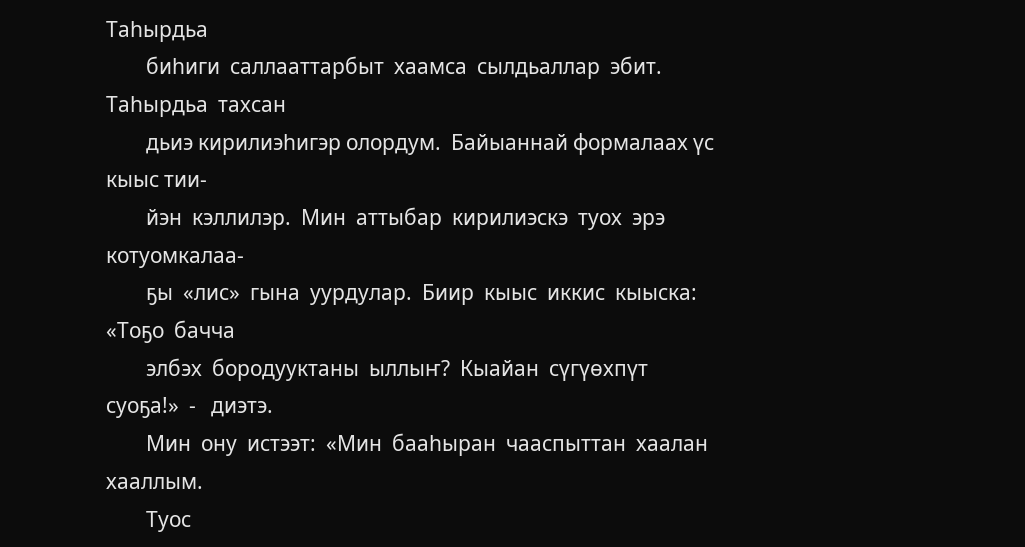Таһырдьа
        биһиги  саллааттарбыт  хаамса  сылдьаллар  эбит.  Таһырдьа  тахсан
        дьиэ кирилиэһигэр олордум.  Байыаннай формалаах үс кыыс тии-
        йэн  кэллилэр.  Мин  аттыбар  кирилиэскэ  туох  эрэ  котуомкалаа-
        ҕы  «лис»  гына  уурдулар.  Биир  кыыс  иккис  кыыска:  «Тоҕо  бачча
        элбэх  бородууктаны  ыллыҥ?  Кыайан  сүгүөхпүт  суоҕа!»  -   диэтэ.
        Мин  ону  истээт:  «Мин  бааһыран  чааспыттан  хаалан  хааллым.
        Туос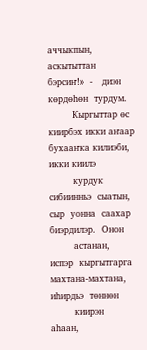аччыкпын,  аскытыттан  бэрсиҥ!»  -   диэн  көрдөһөн  турдум.
        Кыргыттар өс киирбэх икки аҥаар бухааҥка килиэби, икки киилэ
        курдук  сибиинньэ  сыатын,  сыр  уонна  саахар  биэрдилэр.  Онон
        астанан,  испэр  кыргытгарга  махтана-махтана,  иһирдьэ  төннөн
        киирэн  аһаан,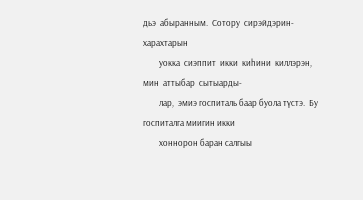дьэ  абыранным.  Сотору  сирэйдэрин-харахтарын
        уокка  сиэппит  икки  киһини  киллэрэн,  мин  аттыбар  сытыарды-
        лар,  эмиэ госпиталь баар буола түстэ.  Бу госпиталга миигин икки
        хоннорон баран салгыы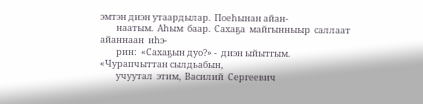эмтэн диэн утаардылар.  Поеһынан айан-
        наатым.  Аһым  баар.  Сахаҕа  майгынныыр  саллаат  айаннаан  иһэ-
        рин:  «Сахаҕын дуо?» -  диэн ыйытгым.  «Чурапчыттан сылдьабын,
        учуутал  этим,  Василий  Сергеевич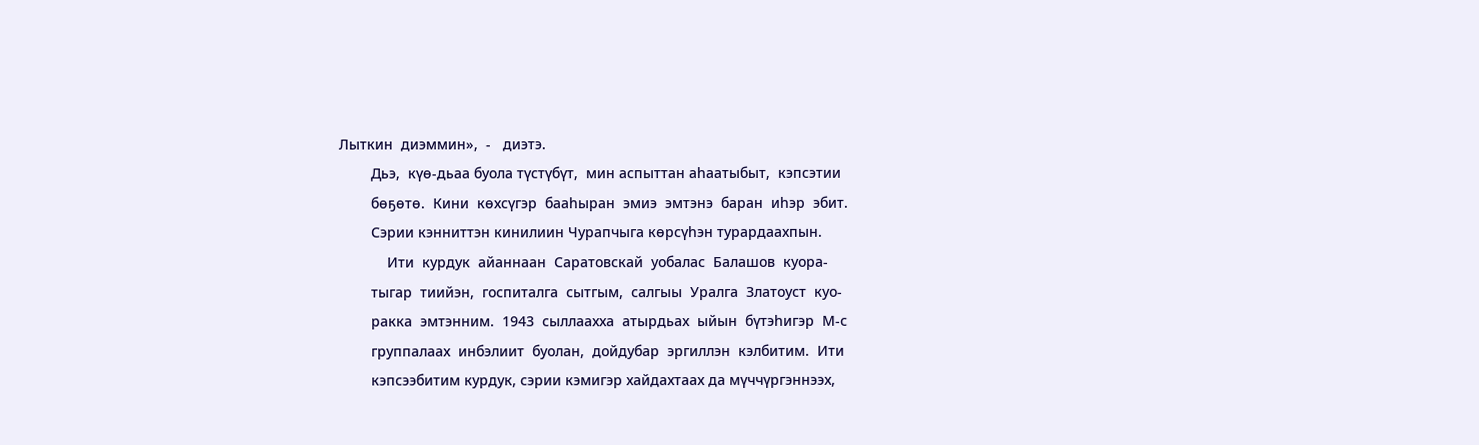Лыткин  диэммин»,  -   диэтэ.
        Дьэ,  күө-дьаа буола түстүбүт,  мин аспыттан аһаатыбыт,  кэпсэтии
        бөҕөтө.  Кини  көхсүгэр  бааһыран  эмиэ  эмтэнэ  баран  иһэр  эбит.
        Сэрии кэнниттэн кинилиин Чурапчыга көрсүһэн турардаахпын.
            Ити  курдук  айаннаан  Саратовскай  уобалас  Балашов  куора-
        тыгар  тиийэн,  госпиталга  сытгым,  салгыы  Уралга  Златоуст  куо-
        ракка  эмтэнним.  1943  сыллаахха  атырдьах  ыйын  бүтэһигэр  М-с
        группалаах  инбэлиит  буолан,  дойдубар  эргиллэн  кэлбитим.  Ити
        кэпсээбитим курдук, сэрии кэмигэр хайдахтаах да мүччүргэннээх,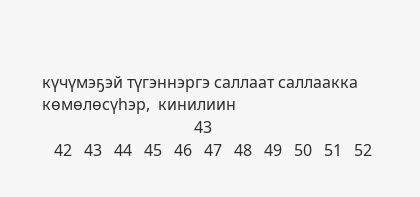күчүмэҕэй түгэннэргэ саллаат саллаакка көмөлөсүһэр,  кинилиин
                                      43
   42   43   44   45   46   47   48   49   50   51   52